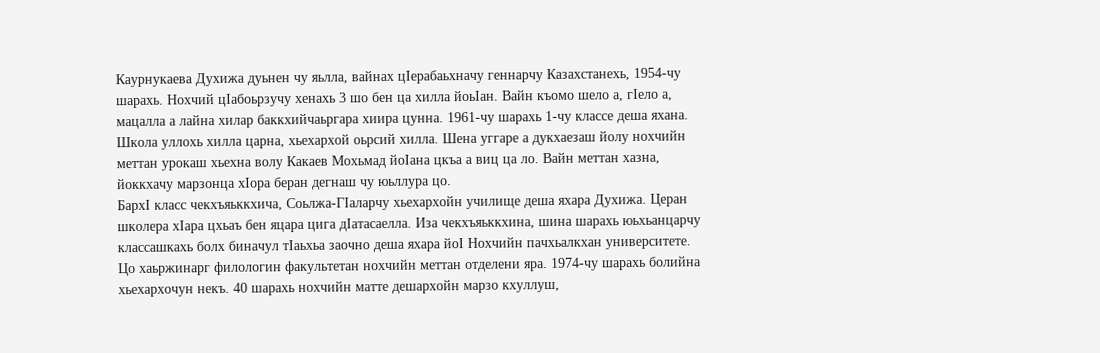Каурнукаева Духижа дуьнен чу яьлла, вайнах цIерабаьхначу геннарчу Казахстанехь, 1954-чу шарахь. Нохчий цIабоьрзучу хенахь 3 шо бен ца хилла йоьIан. Вайн къомо шело а, гIело а, мацалла а лайна хилар баккхийчаьргара хиира цунна. 1961-чу шарахь 1-чу классе деша яхана. Школа уллохь хилла царна, хьехархой оьрсий хилла. Шена уггаре а дукхаезаш йолу нохчийн меттан урокаш хьехна волу Какаев Мохьмад йоIана цкъа а виц ца ло. Вайн меттан хазна, йоккхачу марзонца хIора беран дегнаш чу юьллура цо.
БархI класс чекхъяьккхича, Соьлжа-ГIаларчу хьехархойн училище деша яхара Духижа. Церан школера хIара цхьаъ бен яцара цига дIатасаелла. Иза чекхъяьккхина, шина шарахь юьхьанцарчу классашкахь болх биначул тIаьхьа заочно деша яхара йоI Нохчийн пачхьалкхан университете. Цо хаьржинарг филологин факультетан нохчийн меттан отделени яра. 1974-чу шарахь болийна хьехархочун некъ. 40 шарахь нохчийн матте дешархойн марзо кхуллуш,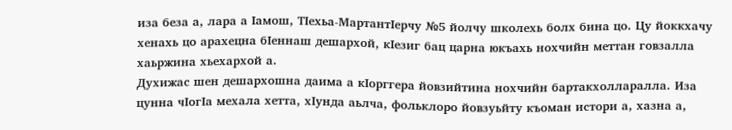иза беза а, лара а Iамош, ТIехьа-МартантIерчу №5 йолчу школехь болх бина цо. Цу йоккхачу хенахь цо арахецна бIеннаш дешархой, кIезиг бац царна юкъахь нохчийн меттан говзалла хаьржина хьехархой а.
Духижас шен дешархошна даима а кIорггера йовзийтина нохчийн бартакхолларалла. Иза цунна чIогIа мехала хетта, хIунда аьлча, фольклоро йовзуьйту къоман истори а, хазна а,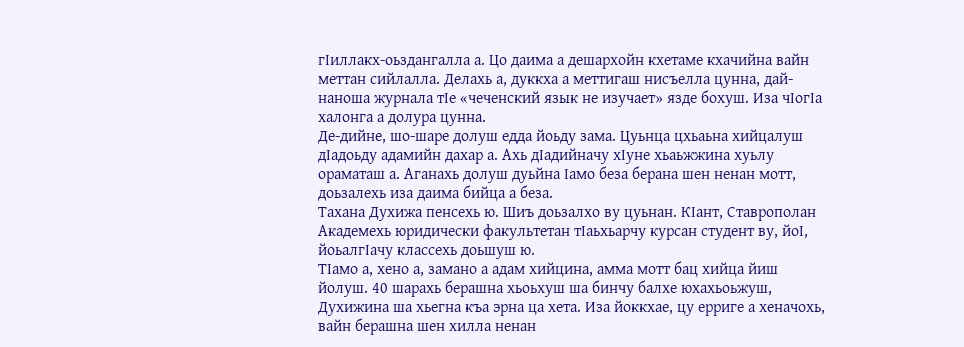гIиллакх-оьздангалла а. Цо даима а дешархойн кхетаме кхачийна вайн меттан сийлалла. Делахь а, дуккха а меттигаш нисъелла цунна, дай-наноша журнала тIе «чеченский язык не изучает» язде бохуш. Иза чIогIа халонга а долура цунна.
Де-дийне, шо-шаре долуш едда йоьду зама. Цуьнца цхьаьна хийцалуш дIадоьду адамийн дахар а. Ахь дIадийначу хIуне хьаьжжина хуьлу ораматаш а. Аганахь долуш дуьйна Iамо беза берана шен ненан мотт, доьзалехь иза даима бийца а беза.
Тахана Духижа пенсехь ю. Шиъ доьзалхо ву цуьнан. КIант, Ставрополан Академехь юридически факультетан тIаьхьарчу курсан студент ву, йоI, йоьалгIачу классехь доьшуш ю.
ТIамо а, хено а, замано а адам хийцина, амма мотт бац хийца йиш йолуш. 40 шарахь берашна хьоьхуш ша бинчу балхе юхахьоьжуш, Духижина ша хьегна къа эрна ца хета. Иза йоккхае, цу ерриге а хеначохь, вайн берашна шен хилла ненан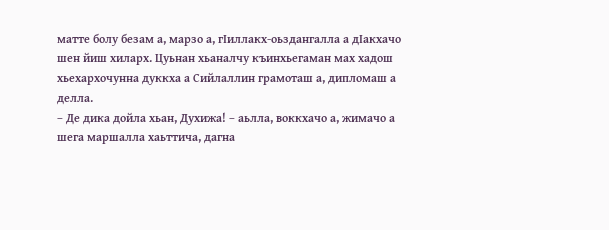матте болу безам а, марзо а, гIиллакх-оьздангалла а дIакхачо шен йиш хиларх. Цуьнан хьаналчу къинхьегаман мах хадош хьехархочунна дуккха а Сийлаллин грамоташ а, дипломаш а делла.
– Де дика дойла хьан, Духижа! – аьлла, воккхачо а, жимачо а шега маршалла хаьттича, дагна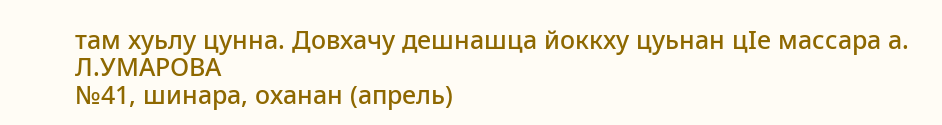там хуьлу цунна. Довхачу дешнашца йоккху цуьнан цIе массара а.
Л.УМАРОВА
№41, шинара, оханан (апрель)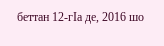беттан 12-гIа де, 2016 шо